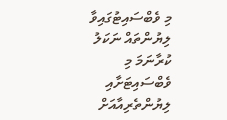މި ވެބްސައިޓުގައިވާ ލިޔުންތައް ނަކަލު ކުރާނަމަ މި ވެބްސައިޓަށާއި ލިޔުންތެރިއާއަށް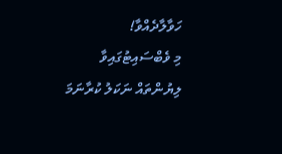ހަވާލާދެއްވާ!
މި ވެބްސައިޓުގައިވާ ލިޔުންތައް ނަކަލު ކުރާނަމަ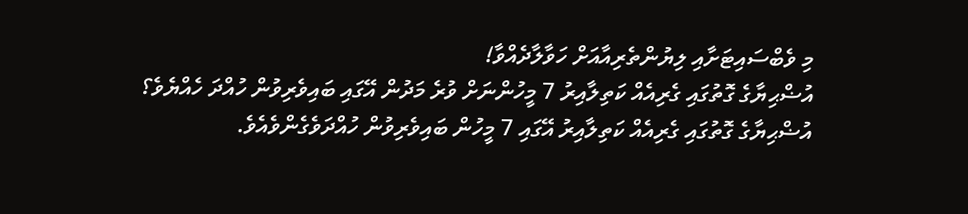މި ވެބްސައިޓަށާއި ލިޔުންތެރިއާއަށް ހަވާލާދެއްވާ!
އުޟްޙިޔާގެ ގޮތުގައި ގެރިއެއް ކަތިލާއިރު 7 މީހުންނަށް ވުރެ މަދުން އޭގައި ބައިވެރިވުން ހުއްދަ ހެއްޔެވެ؟
އުޟްޙިޔާގެ ގޮތުގައި ގެރިއެއް ކަތިލާއިރު އޭގައި 7 މީހުން ބައިވެރިވުން ހުއްދަވެގެންވެއެވެ.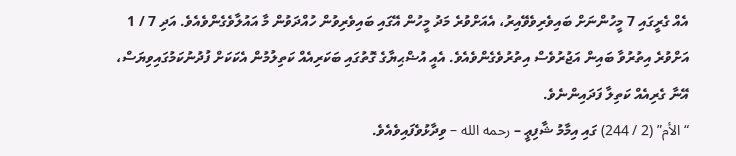އެއް ގެރީގައި 7 މީހުންނަށް ބައިވެރިވެވޭއިރު، އެއަށްވުރެ މަދު މީހުން އޭގައި ބައިވެރިވުން ހުއްދަވުން މާ އައުލާވެގެންވެއެވެ. އަދި 7 / 1 އަށްވުރެ އިތުރުވާ ބައިން އަޖުރުވެސް އިތުރުވެގެންވެއެވެ. އެއީ އުޟްޙިޔާގެ ގޮތުގައި ބަކަރިއެއް ކަތިލުމުން އެކަކަށް ފުދުނުކަމުގައިވިޔަސް، އޭނާ ގެރިއެއް ކަތިލާ ފަދައިންނެވެ.
“الأم” (2 / 244) ގައި އިމާމު ޝާފިޢީ – رحمه الله – ވިދާޅުވެފައިވެއެވެ.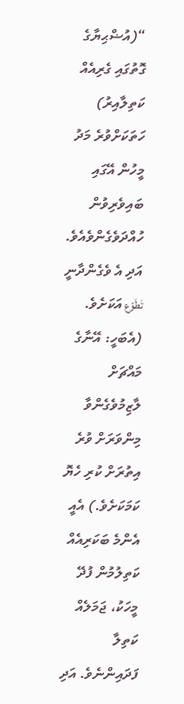“(އުޟްޙިޔާގެ ގޮތުގައި ގެރިއެއް ކަތިލާއިރު) ހަތަކަށްވުރެ މަދު މީހުން އޭގައި ބައިވެރިވުން ހުއްދަވެގެންވެއެވެ. އަދި އެ ވެގެންދާނީ تَطَوّع އަކަށެވެ. (އެބަހީ: އޭނާގެ މައްޗަށް ލާޒިމުވެގެންވާ މިންވަރަށް ވުރެ އިތުރަށް ކުރި ހެޔޮ ކަމަކަށެވެ.) އެއީ އެންމެ ބަކަރިއެއް ކަތިލުމުން ފުދޭ މީހަކު، ޖަމަލެއް ކަތިލާ ފަދައިންނެވެ. އަދި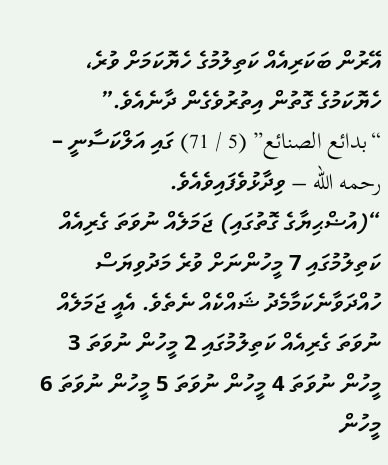އޭރުން ބަކަރިއެއް ކަތިލުމުގެ ހެޔޮކަމަށް ވުރެ، ހެޔޮކަމުގެ ގޮތުން އިތުރުވެގެން ދާނެއެވެ.”
“بدائع الصنائع” (5 / 71) ގައި އަލްކަސާނީ – رحمه الله – ވިދާޅުވެފައިވެއެވެ.
“(އުޟްޙިޔާގެ ގޮތުގައި) ޖަމަލެއް ނުވަތަ ގެރިއެއް ކަތިލުމުގައި 7 މީހުންނަށް ވުރެ މަދުވިޔަސް ހުއްދަވާނެކަމާމެދު ޝައްކެއް ނެތެވެ. އެއީ ޖަމަލެއް ނުވަތަ ގެރިއެއް ކަތިލުމުގައި 2 މީހުން ނުވަތަ 3 މީހުން ނުވަތަ 4 މީހުން ނުވަތަ 5 މީހުން ނުވަތަ 6 މީހުން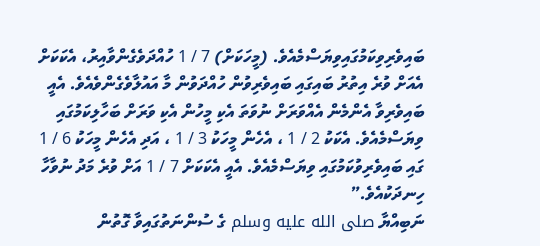ބައިވެރިވިކަމުގައިވިޔަސްމެއެވެ. (މީހަކަށް) 7 / 1 ހުއްދަވެގެންވާއިރު، އެކަކަށް އެއަށް ވުރެ އިތުރު ބައިގައި ބައިވެރިވުން ހުއްދަވުން މާ އައުލާވެގެންވެއެވެ. އެއީ ބައިވެރިވާ އެންމެން އެއްވަރަށް ނުވަތަ އެކި މީހުން އެކި ވަރަށް ބަހާލިކަމުގައި ވިޔަސްމެއެވެ. އެކަކު 2 / 1 ، އެހެން މީހަކު 3 / 1 ، އަދި އެހެން މީހަކު 6 / 1 ގައި ބައިވެރިވުކަމުގައި ވިޔަސްމެއެވެ. އެއީ އެކަކަށް 7 / 1 އަށް ވުރެ މަދު ނުވާހާ ހިނދަކުއެވެ.”
ނަބިއްޔާ صلى الله عليه وسلم ގެ ސުންނަތުގައިވާ ގޮތުން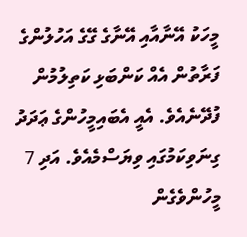މީހަކު އޭނާއާއި އޭނާގެ ގޭގެ އަހުލުންގެ ފަރާތުން އެއް ކަންބަޅި ކަތިލުމުން ފުދޭނެއެވެ. އެއީ އެބައިމީހުންގެ ޢަދަދު ގިނަވިކަމުގައި ވިޔަސްމެއެވެ. އަދި 7 މީހުންވެގެން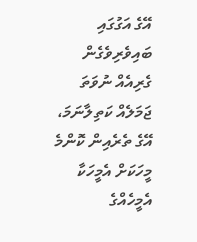އޭގެ އަގުގައި ބައިވެރިވެގެން ގެރިއެއް ނުވަތަ ޖަމަލެއް ކަތިލާނަމަ، އޭގެ ތެރެއިން ކޮންމެ މީހަކަށް އެމީހަކާ އެމީހެއްގެ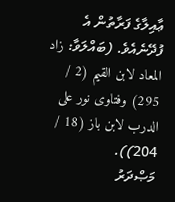ޢާއިލާގެ ފަރާތުން އެ ފުދޭނެއެވެ. (ބައްލަވާ: زاد المعاد لابن القيم (2 / 295) وفتاوى نور على الدرب لابن باز (18 / 204)).
މަޞްދަރު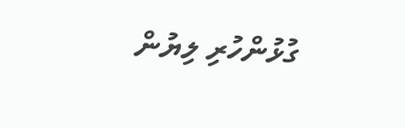ގުޅުންހުރި ލިޔުން